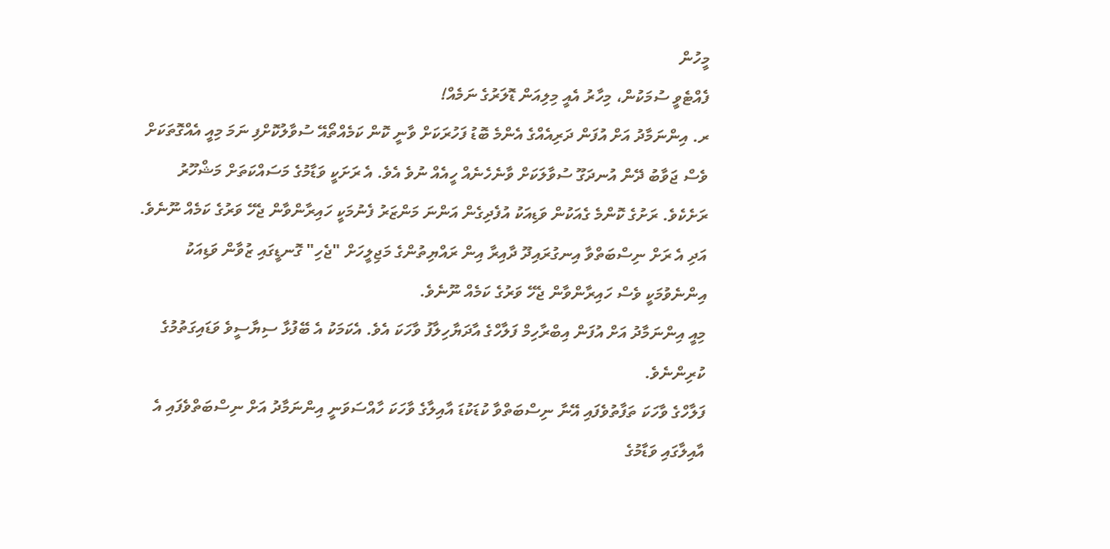މީހުން
ފެއްޓެވީ ސުމަކުން، މިހާރު އެއީ މިލިއަން ޑޮލަރުގެ ނަމެއް!
ރ. އިންނަމާދު އަށް އުފަން ދަރިއެއްގެ އެންމެ ބޮޑު ފަހުރަކަށް ވާނީ ކޮން ކަމެއްތޯއޭ ސުވާލުކޮށްފި ނަމަ މިއީ އެއްގޮތަކަށް ވެސް ޖަވާބު ދޭން އުނދަގޫ ސުވާލަކަށް ވާނެހެނެއް ހީއެއް ނުވެ އެވެ. އެ ރަށަކީ ވަޑާމުގެ މަސައްކަތަށް މަޝްހޫރު ރަށެކެވެ. ރަށުގެ ކޮންމެ ގެއަކުން ވަޑިއަކު އުފެދިގެން އަންނަ މަންޒަރު ފެނުމަކީ ހައިރާންވާން ޖެހޭ ވަރުގެ ކަމެއް ނޫނެވެ. އަދި އެ ރަށް ނިސްބަތްވާ އިނގުރައިދޫ ދާއިރާ އިން ރައްޔިތުންގެ މަޖިލީހަށް "ޖެހި" ގޮނޑީގައި ޒުވާން ވަޑިއަކު އިންނެވުމަކީ ވެސް ހައިރާންވާން ޖެހޭ ވަރުގެ ކަމެއް ނޫނެވެ.
މިއީ އިންނަމާދު އަށް އުފަން އިބްރާހިމް ފަލާހްގެ އާދަޔާހިލާފު ވާހަކަ އެވެ. އެކަމަކު އެ ބޭފުޅާ ސިޔާސީވެ ވަޑައިގަތުމުގެ ކުރިންނެވެ.
ފަލާހްގެ ވާހަކަ ތަފާތުވެފައި އޭނާ ނިސްބަތްވާ ކުޑަކުޑަ އާއިލާގެ ވާހަކަ ހާއްސަވަނީ އިންނަމާދު އަށް ނިސްބަތްވެފައި އެ އާއިލާގައި ވަޑާމުގެ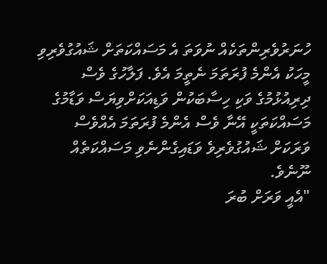ހުނަރުވެރިންތަކެއް ނުވަތަ އެ މަސައްކަތަށް ޝައުގުވެރިވި މީހަކު އެންމެ ފުރަތަމަ ނެތީމަ އެވެ. ފަލާހުގެ ވެސް ދިރިއުޅުމުގެ ވަކި ހިސާބަކުން ވަޑިއަކަށްވިޔަސް ވަޑާމުގެ މަސައްކަތަކީ އޭނާ ވެސް އެންމެ ފުރަތަމަ އެއްވެސް ވަރަކަށް ޝައުގުވެރިވެ ވަޑައިގެންނެވި މަސައްކަތެއް ނޫނެވެ.
"އެއީ ވަރަށް ބުރަ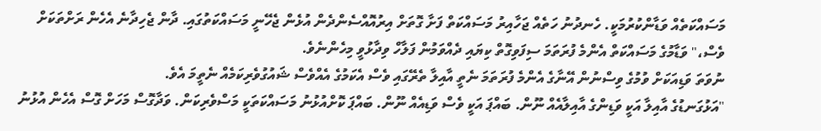މަސައްކަތެއް ވަޑާންކުރުމަކީ. ހެނދުނު ހަތެއް ޖަހާއިރު މަސައްކަތް ފަށާ ގޮތަށް އިރުއޮއްސެންދެން އުޅެން ޖެހޭނީ މަސައްކަތުގައި. ދާން ޖެހިދާނެ އެހެން ރަށްތަކަށް ވެސް،" ވަޑާމުގެ މަސައްކަތް އެންމެ ފުރަތަމަ ސިފަވިގޮތް ކިޔައި ދެއްވަމުން ފަލާހް ވިދާޅުވީ މިހެންނެވެ.
ނުވަތަ ވަޑިއަކަށް ވުމުގެ ވިސްނުން އޭނާގެ އެންމެ ފުރަތަމަ ނެތީ އާއިލާ ތެރޭގައި ވެސް އެކަމުގެ އެއްވެސް ޝައުގުވެރިކަމެއް ނެތީމަ އެވެ.
"އަޅުގަނޑުގެ އާއިލާ އަކީ ވަޑިންގެ އާއިލާއެއް ނޫން. ބައްޕަ އަކީ ވެސް ވަޑިއެއް ނޫން. ބައްޕަ ކޮށްއުޅުނު މަސައްކަތަކީ މަސްވެރިކަން. ވަދާގޮސް މަހަށް ގޮސް އެހެން އުޅުނު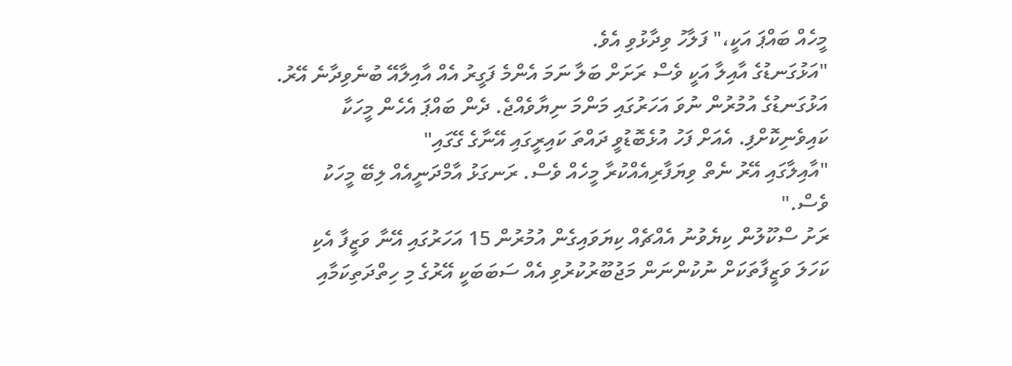މީހެއް ބައްޕަ އަކީ،" ފަލާހު ވިދާޅުވި އެވެ.
"އަޅުގަނޑުގެ އާއިލާ އަކީ ވެސް ރަށަށް ބަލާ ނަމަ އެންމެ ފަގީރު އެއް އާއިލާއޭ ބުނެވިދާނެ އޭރު. އަޅުގަނޑުގެ އުމުރުން ނުވަ އަހަރުގައި މަންމަ ނިޔާވެއްޖެ. ދެން ބައްޕަ އެހެން މީހަކާ ކައިވެނިކޮށްފި. އެއަށް ފަހު އުޅެބޮޑުވީ ދައްތަ ކައިރީގައި އޭނާގެ ގޭގައި"
"އާއިލާގައި އޭރު ނެތް ވިޔަފާރިއެއްކުރާ މީހެއް ވެސް. ރަނގަޅު އާމްދަނީއެއް ލިބޭ މީހަކު ވެސް."
ރަށު ސްކޫލުން ކިޔެވުނު އެއްޗެއް ކިޔަވައިގެން އުމުރުން 15 އަހަރުގައި އޭނާ ވަޒީފާ އެކި ކަހަލަ ވަޒީފާތަކަށް ނުކުންނަން މަޖުބޫރުކުރުވި އެއް ސަބަބަކީ އޭރުގެ މި ހިތްދަތިކަމާއި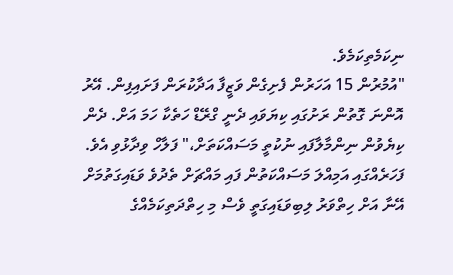ނިކަމެތިކަމެވެ.
"އުމުރުން 15 އަހަރުން ފެށިގެން ވަޒީފާ އަދާކުރަން ފަށައިފިން. އޭރު އޮންނަ ގޮތުން ރަށުގައި ކިޔަވައި ދެނީ ގްރޭޑް ހަތެކާ ހަމަ އަށް. ދެން ކިޔެވުން ނިންމާލާފައި ނުކުތީ މަސައްކަތަށް،" ފަލާހް ވިދާޅުވި އެވެ.
ފަހަރެއްގައި އަމިއްލަ މަސައްކަތުން ފައި މައްޗަށް ތެދުވެ ވަޑައިގަތުމަށް އޭނާ އަށް ހިތްވަރު ލިބިވަޑައިގަތީ ވެސް މި ހިތްދަތިކަމެއްގެ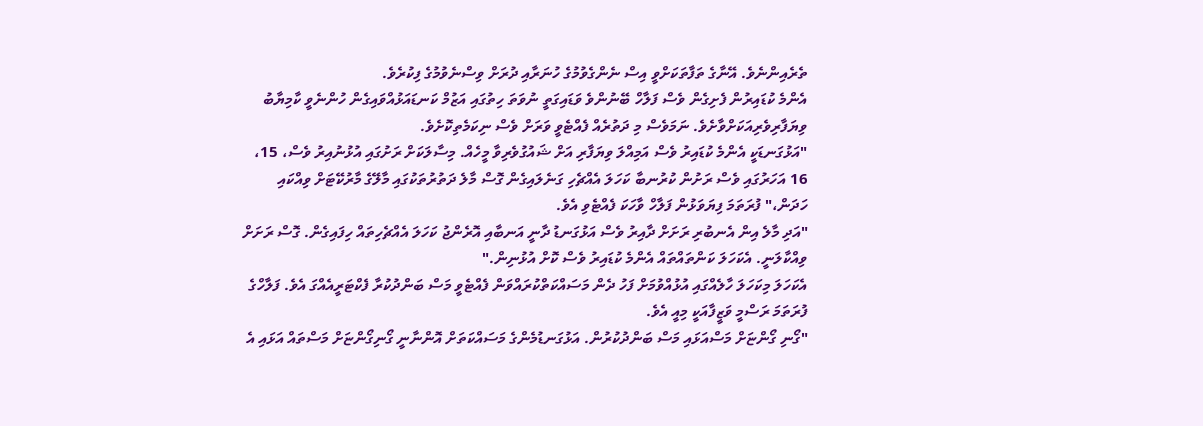ތެރެއިންނެވެ. އޭނާގެ ތަފާތަކަށްވީ އިސް ނެންގެވުމުގެ ހުނަރާއި ދުރަށް ވިސްނެވުމުގެ ފިކުރެވެ.
އެންމެ ކުޑައިރުން ފެށިގެން ވެސް ފަލާހް ބޭނުންވެ ވަޑައިގަތީ ނުވަތަ ހިތުގައި އަޒުމް ކަނޑައަޅުއްވައިގެން ހުންނެވީ ކާމިޔާބު ވިޔަފާރިވެރިއަކަށްވާށެވެ. ނަމަވެސް މި ދަތުރެއް ފެއްޓެވީ ވަރަށް ވެސް ނިކަމެތިކޮށެވެ.
"އަޅުގަނޑަކީ އެންމެ ކުޑައިރު ވެސް އަމިއްލަ ވިޔަފާރި އަށް ޝައުގުވެރިވާ މީހެއް. މިސާލަކަށް ރަށުގައި އުޅުނުއިރު ވެސް، 15، 16 އަހަރުގައި ވެސް ރަށުން ކުރުނބާ ކަހަލަ އެއްޗެހި ގަނެލައިގެން ގޮސް މާލެ ދަތުރުތަކުގައި މާލޭގެ މާރުކޭޓަށް ވިއްކައި ހަދަން،" ފުރަތަމަ ފިޔަވަޅުން ފަލާހް ވާހަކަ ފެއްޓެވި އެވެ.
"އަދި މާލެ އިން އެނބުރި ރަށަށް ދާއިރު ވެސް އަޅުގަނޑު ދާނީ އަނބާއި އޮރެންޖު ކަހަލަ އެއްޗެހިތައް ހިފައިގެން. ގޮސް ރަށަށް ވިއްކާލަނީ. އެކަހަލަ ކަންތައްތައް އެންމެ ކުޑައިރު ވެސް ކޮށް އުޅުނިން."
އެކަހަލަ މިކަހަލަ ހާލެއްގައި އުޅުއްވުމަށް ފަހު ދެން މަސައްކަތްކުރައްވަން ފެއްޓެވީ މަސް ބަންދުކުރާ ފެކްޓަރީއެއްގަ އެވެ. ފަލާހްގެ ފުރަތަމަ ރަސްމީ ވަޒީފާއަކީ މިއީ އެވެ.
"ގޯނި ގޯންޏަށް މަސްއަޅައި މަސް ބަންދުކުރުން. އަޅުގަނޑުމެންގެ މަސައްކަތަށް އޮންނާނީ ގޯނިގޯންޏަށް މަސްތައް އަޅައި އެ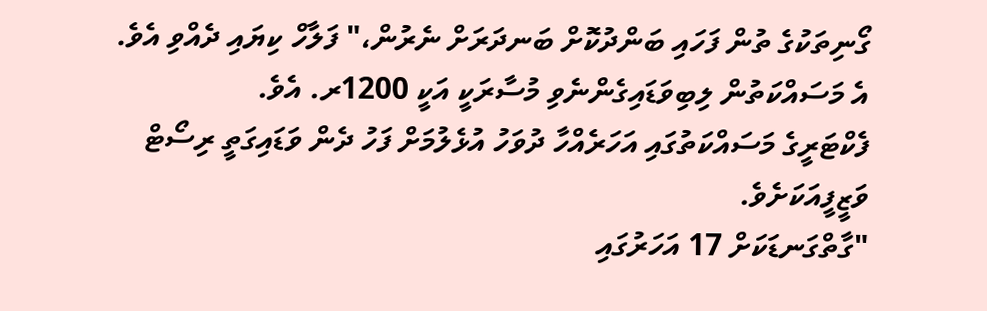ގޯނިތަކުގެ ތުން ފަހައި ބަންދުކޮށް ބަނދަރަށް ނެރުން،" ފަލާހް ކިޔައި ދެއްވި އެވެ.
އެ މަސައްކަތުން ލިބިވަޑައިގެންނެވި މުސާރަކީ އަކީ 1200ރ. އެވެ.
ފެކްޓަރީގެ މަސައްކަތުގައި އަހަރެއްހާ ދުވަހު އުޅެލުމަށް ފަހު ދެން ވަޑައިގަތީ ރިސޯޓް ވަޒީފީއަކަށެވެ.
"ގާތްގަނޑަކަށް 17 އަހަރުގައި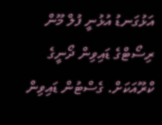އަޅުގަނޑު އުޅުނީ ފުލް މޫން ރިސޯޓްގެ ޑައިވިން ދޯނީގެ ކްރޫއަކަށް. ގެސްޓުން ޑައިވިން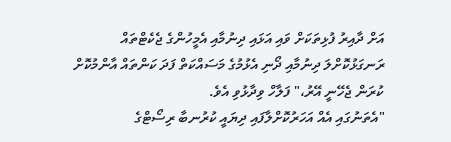އަށް ދާއިރު ފުޅިތަކަށް ވައި އަޅައި ދިނުމާއި އެމީހުންގެ ޖެކެޓްތައް ރަނގަޅުކޮށްލަ ދިނުމާއި ދޯނި އެޅުމުގެ މަސައްކަތް ފަދަ ކަންތައް އާންމުކޮށް ކުރަން ޖެހޭނީ އޭރު،" ފަލާހް ވިދާޅުވި އެވެ.
"އެތަނުގައި އެއް އަހަރުކޮށްލާފައި ދިޔައީ ކުރުނބާ ރިސޯޓްގެ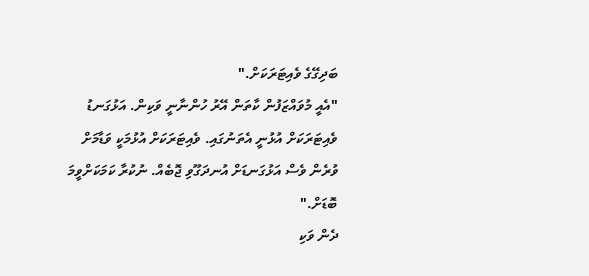ބަދިގޭގެ ވެއިޓަރަކަށް."
"އެއީ މުވައްޒަފުން ކާތަން އޭރު ހުންނާނީ ވަކިން. އަޅުގަނޑު ވެއިޓަރަކަށް އުޅުނީ އެތަނުގައި. ވެއިޓަރަކަށް އުޅުމަކީ ވަޑާމަށް ވުރެން ވެސް އަޅުގަނޑަށް އުނދަގޫވި ޖޮބެއް. ނުކުރާ ކަމަކަށްވީމަ ބޮޑަށް."
ދެން ވަކި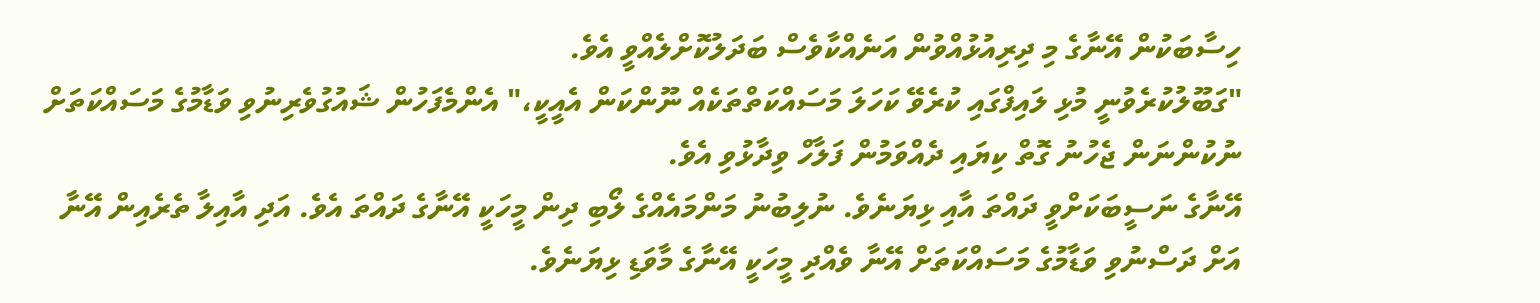ހިސާބަކުން އޭނާގެ މި ދިރިއުޅުއްވުން އަނެއްކާވެސް ބަދަލުކޮށްލެއްވީ އެވެ.
"ގަބޫލުކުރެވުނީ މުޅި ލައިފްގައި ކުރެވޭ ކަހަލަ މަސައްކަތްތަކެއް ނޫންކަން އެއީކީ،" އެންމެފަހުން ޝައުގުވެރިނުވި ވަޑާމުގެ މަސައްކަތަށް ނުކުންނަން ޖެހުނު ގޮތް ކިޔައި ދެއްވަމުން ފަލާހް ވިދާޅުވި އެވެ.
އޭނާގެ ނަސީބަކަށްވީ ދައްތަ އާއި ޅިޔަނެވެ. ނުލިބުނު މަންމައެއްގެ ލޯބި ދިން މީހަކީ އޭނާގެ ދައްތަ އެވެ. އަދި އާއިލާ ތެރެއިން އޭނާ އަށް ދަސްނުވި ވަޑާމުގެ މަސައްކަތަށް އޭނާ ވެއްދި މީހަކީ އޭނާގެ މާވަޑި ޅިޔަނެވެ.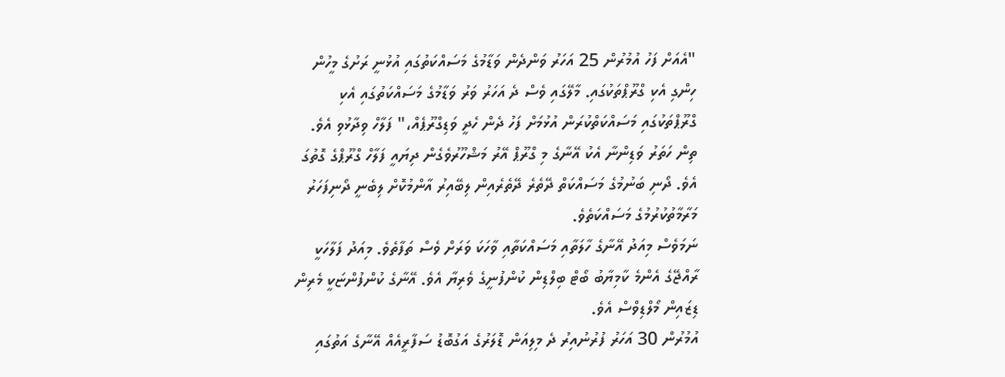"އެއަށް ފަހު އުމުރުން 25 އަހަރު ވަންދެން ވަޑާމުގެ މަސައްކަތުގައި އުޅުނީ ރަށުގެ މީހުން ހިންގި އެކި ގްރޫޕްތަކުގައި. މާލޭގައި ވެސް ދެ އަހަރު ވަރު ވަޑާމުގެ މަސައްކަތުގައި އެކި ގްރޫޕްތަކުގައި މަސައްކަތްކުރަން އުޅުމަށް ފަހު ދެން ހެދީ ވަޑިގްރޫޕެއް،" ފަލާހް ވިދާޅުވި އެވެ.
ތިން ހަތަރު ވަޑިންނާ އެކު އޭނާގެ މި ގްރޫޕް އޭރު މަޝްހޫރުވެގެން ދިޔައީ ފަލާހް ގްރޫޕްގެ ގޮތުގަ އެވެ. ދޯނި ބަނުމުގެ މަސައްކަތް ދޭތެރެ ދޭތެރެއިން ލިބޭއިރު އާންމުކޮށް ލިބެނީ ދޯނިފަހަރު މަރާމާތުކުރުމުގެ މަސައްކަތެވެ.
ނަމަވެސް މިއަދު އޭނާގެ ހާލަތާއި މަސައްކަތާއި ވާހަކަ ވަރަށް ވެސް ތަފާތެވެ. މިއަދު ފަލާހަކީ ރާއްޖޭގެ އެންމެ ކާމިޔާބު ބޯޓް ބިލްޑިން ކުންފުނީގެ ވެރިޔާ އެވެ. އޭނާގެ ކުންފުންޏަކީ މެރިން ޑިޒައިން މޯލްޑިވްސް އެވެ.
އުމުރުން 30 އަހަރު ފުރުނުއިރު ދެ މިލިއަން ޑޮލަރުގެ އަގުބޮޑު ސަފާރީއެއް އޭނާގެ އަތުގައި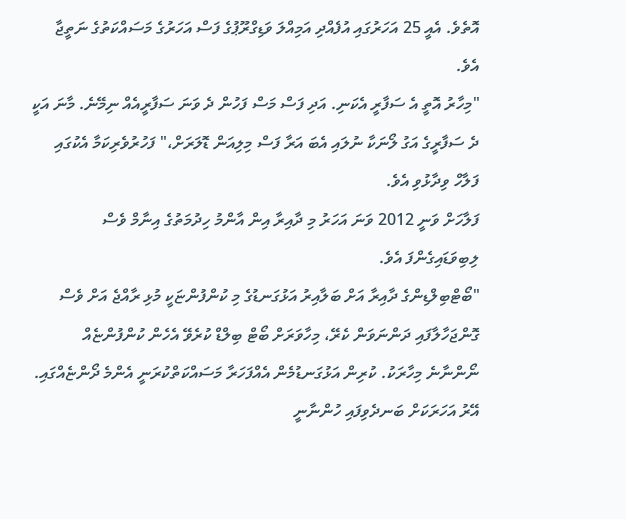އޮތެވެ. އެއީ 25 އަހަރުގައި އުފެއްދި އަމިއްލަ ވަޑިގްރޫޕުގެ ފަސް އަހަރުގެ މަސައްކަތުގެ ނަތީޖާ އެވެ.
"މިހާރު އޮތީ އެ ސަފާރީ އެކަނި. އަދި ފަސް މަސް ފަހުން ދެ ވަނަ ސަފާރީއެއް ނިމޭނެ. މާނަ އަކީ ދެ ސަފާރީގެ އަގު ލޯނަކާ ނުލައި އެބަ އަރާ ފަސް މިލިއަން ޑޮލަރަށް،" ފަހުރުވެރިކަމާ އެކުގައި ފަލާހް ވިދާޅުވި އެވެ.
ފަލާހަށް ވަނީ 2012 ވަނަ އަހަރު މި ދާއިރާ އިން އާންމު ހިދުމަތުގެ އިނާމް ވެސް ލިބިވަޑައިގެންފަ އެވެ.
"ބޯޓްބިލްޑިންގެ ދާއިރާ އަށް ބަލާއިރު އަޅުގަނޑުގެ މި ކުންފުންޏަކީ މުޅި ރާއްޖެ އަށް ވެސް ގޮންޖަހާލާފައި ދަންނަވަން ކެރޭ، މިހާވަރަށް ބޯޓް ބިލްޑް ކުރެވޭ އެހެން ކުންފުންޏެއް ނޯންނާނެ މިހާރަކު. ކުރިން އަޅުގަނޑުމެން އެއްފަހަރާ މަސައްކަތްކުރަނީ އެންމެ ދޯންޏެއްގައި. އޭރު އަހަރަކަށް ބަނދެވިފައި ހުންނާނީ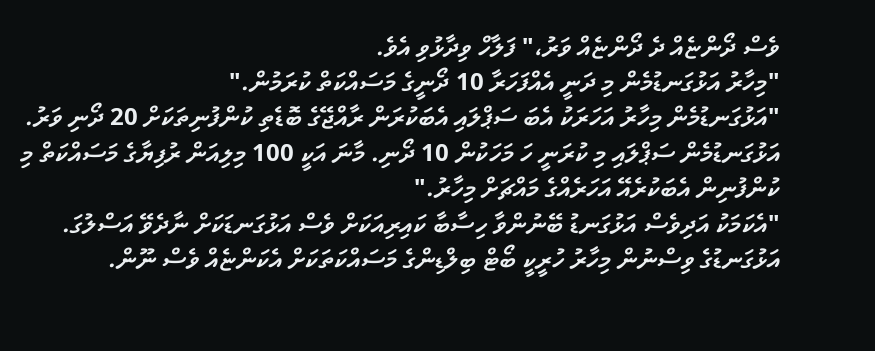ވެސް ދޯންޏެއް ދެ ދޯންޏެއް ވަރު،" ފަލާހް ވިދާޅުވި އެވެ.
"މިހާރު އަޅުގަނޑުމެން މި ދަނީ އެއްފަހަރާ 10 ދޯނީގެ މަސައްކަތް ކުރަމުން."
"އަޅުގަނޑުމެން މިހާރު އަހަރަކު އެބަ ސަޕްލައި އެބަކުރަން ރާއްޖޭގެ ބޮޑެތި ކުންފުނިތަކަށް 20 ދޯނި ވަރު. އަޅުގަނޑުމެން ސަޕްލައި މި ކުރަނީ ހަ މަހަކުން 10 ދޯނި. މާނަ އަކީ 100 މިލިއަން ރުފިޔާގެ މަސައްކަތް މި ކުންފުނިން އެބަކުރެއޭ އަހަރެއްގެ މައްޗަށް މިހާރު."
"އެކަމަކު އަދިވެސް އަޅުގަނޑު ބޭނުންވާ ހިސާބާ ކައިރިއަކަށް ވެސް އަޅުގަނޑަކަށް ނާދެވޭ އަސްލުގަ. އަޅުގަނޑުގެ ވިސްނުން މިހާރު ހުރީކީ ބޯޓް ބިލްޑިންގެ މަސައްކަތަކަށް އެކަންޏެއް ވެސް ނޫން.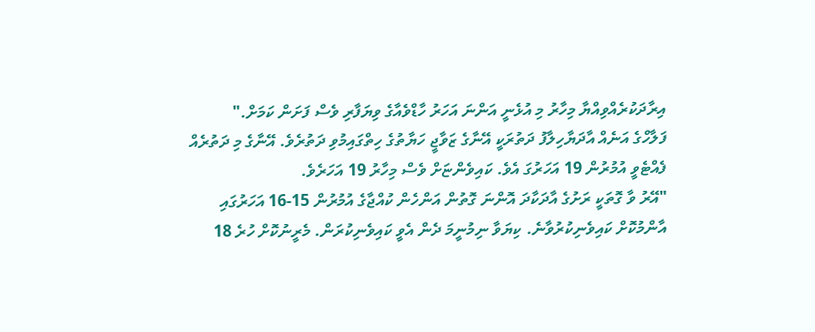އިރާދަކުރެއްވިއްޔާ މިހާރު މި އުޅެނީ އަންނަ އަހަރު ހާޑްވެއާގެ ވިޔަފާރި ވެސް ފަށަން ކަމަށް."
ފަލާހްގެ އަނެއް އާދަޔާހިލާފު ދަތުރަކީ އޭނާގެ ޒަވާޖީ ހަޔާތުގެ ހިތްގައިމުވި ދަތުރެވެ. އޭނާގެ މި ދަތުރެއް ފެއްޓެވީ އުމުރުން 19 އަހަރުގަ އެވެ. ކައިވެންޏަށް ވެސް މިހާރު 19 އަހަރެވެ.
"އޭރު ވާ ގޮތަކީ ރަށުގެ އާދަކާދަ އޮންނަ ގޮތުން އަންހެން ކުއްޖާގެ އުމުރުން 15-16 އަހަރުގައި އާންމުކޮށް ކައިވެނިކުރުވާނެ. ކިޔަވާ ނިމުނީމަ ދެން އެވީ ކައިވެނިކުރަން. މެރީނުކޮށް ހުރެ 18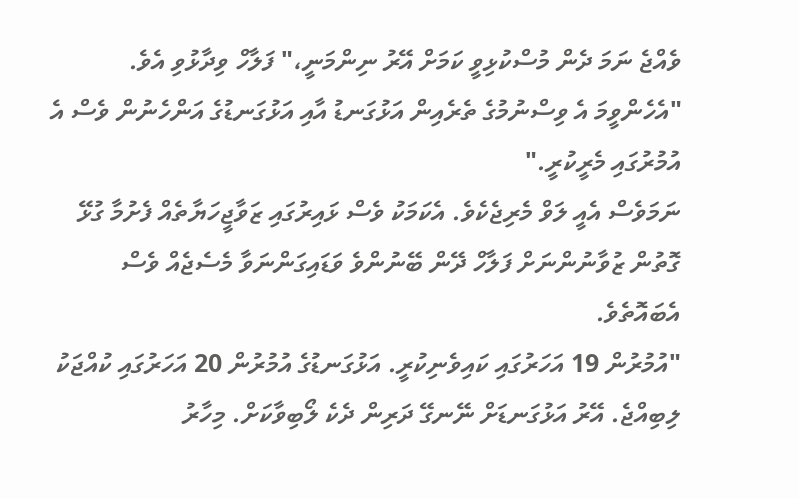ވެއްޖެ ނަމަ ދެން މުސްކުޅިވީ ކަމަށް އޭރު ނިންމަނީ،" ފަލާހް ވިދާޅުވި އެވެ.
"އެހެންވީމަ އެ ވިސްނުމުގެ ތެރެއިން އަޅުގަނޑު އާއި އަޅުގަނޑުގެ އަންހެނުން ވެސް އެ އުމުރުގައި މެރީކުރީ."
ނަމަވެސް އެއީ ލަވް މެރިޖެކެވެ. އެކަމަކު ވެސް ޅައިރުގައި ޒަވާޖީހަޔާތެއް ފެށުމާ ގުޅޭ ގޮތުން ޒުވާނުންނަށް ފަލާހް ދޭން ބޭނުންވެ ވަޑައިގަންނަވާ މެސެޖެއް ވެސް އެބައޮތެވެ.
"އުމުރުން 19 އަހަރުގައި ކައިވެނިކުރީ. އަޅުގަނޑުގެ އުމުރުން 20 އަހަރުގައި ކުއްޖަކު ލިބިއްޖެ. އޭރު އަޅުގަނޑަށް ނޭނގޭ ދަރިން ދެކެ ލޯބިވާކަށް. މިހާރު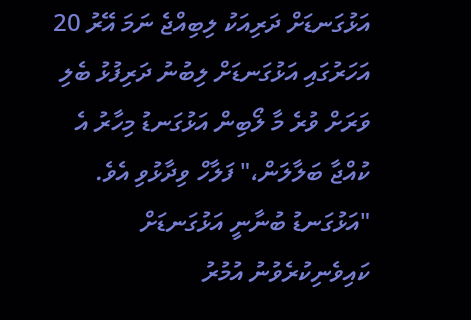އަޅުގަނޑަށް ދަރިއަކު ލިބިއްޖެ ނަމަ އޭރު 20 އަހަރުގައި އަޅުގަނޑަށް ލިބުނު ދަރިފުޅު ބެލި ވަރަށް ވުރެ މާ ލޯބިން އަޅުގަނޑު މިހާރު އެ ކުއްޖާ ބަލާލަން،" ފަލާހް ވިދާޅުވި އެވެ.
"އަޅުގަނޑު ބުނާނީ އަޅުގަނޑަށް ކައިވެނިކުރެވުނު އުމުރު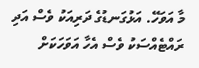މާ އަވަހޭ. އަޅުގަނޑުގެ ދަރިއަކު ވެސް އަދި ރައްޓެއްސަކު ވެސް އެހާ އަވަހަކަށް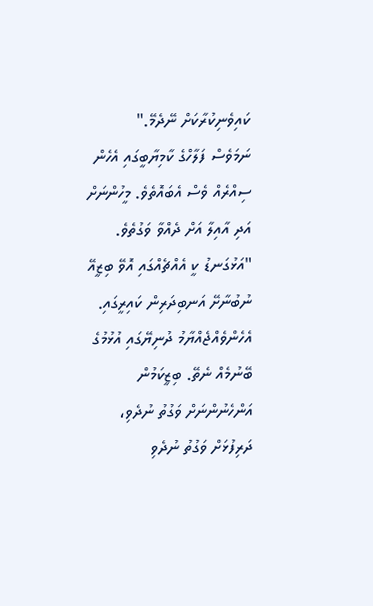ކައިވެނިކުރާކަށް ނޭދެމޭ."
ނަމަވެސް ފަލާހްގެ ކާމިޔާބީގައި އެހެން ސިއްރެއް ވެސް އެބައޮތެވެ. މީހުންނަށް އަދި އާއިލާ އަށް ދެއްވާ ވަގުތެވެ.
"އަޅުގަނޑު ކީ އެއްޗެއްގައި އޮވޭ ބިޒީއޭ ނުބުނާށޭ އަނބިދަރިން ކައިރީގައި. އެހެންވެއްޖެއްޔާމު ދުނިޔޭގައި އުޅުމުގެ ބޭނުމެއް ނެތޭ. ބިޒީކަމުން އަންހެނުންނަށް ވަގުތު ނުދެވި، ދަރިފުޅަށް ވަގުތު ނުދެވި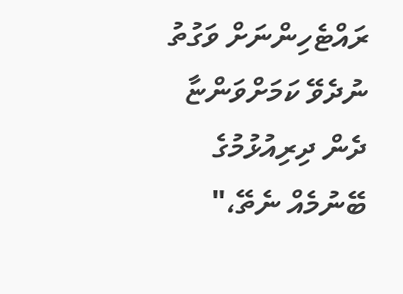ރައްޓެހިންނަށް ވަގުތު ނުދެވޭ ކަމަށްވަންޏާ ދެން ދިރިއުޅުމުގެ ބޭނުމެއް ނެތޭ،"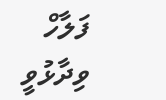ފަލާހް ވިދާޅުވީ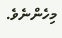މިހެންނެވެ.